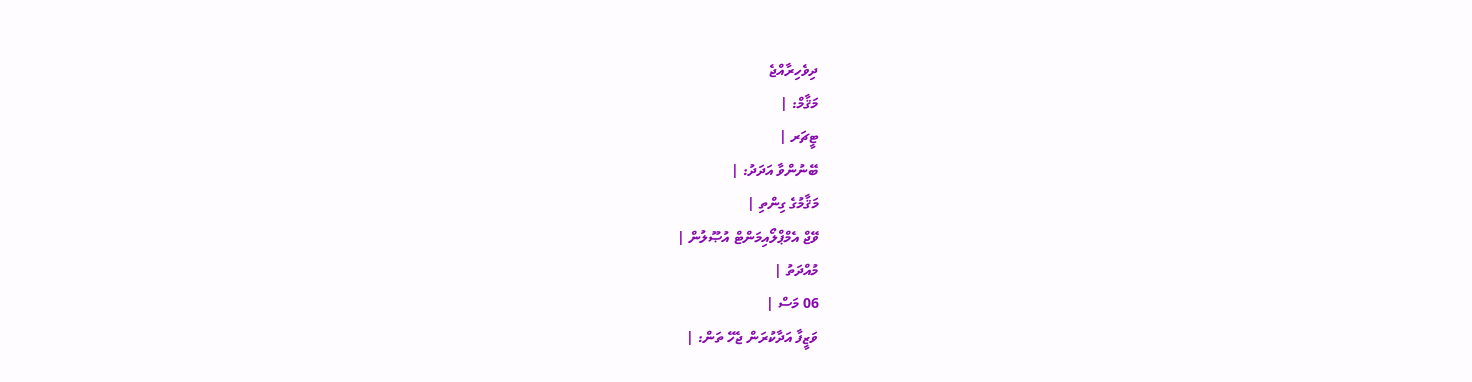ދިވެހިރާއްޖެ
މަޤާމް: |
ޓީޗަރ |
ބޭނުންވާ އަދަދު: |
މަޤާމުގެ ގިންތި |
ވޭޖް އެމްޕްލޯއިމަންޓް އުޞޫލުން |
މުއްދަތު |
06 މަސް |
ވަޒީފާ އަދާކުރަން ޖެހޭ ތަން: |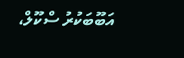އަބޫބަކުރު ސްކޫލް،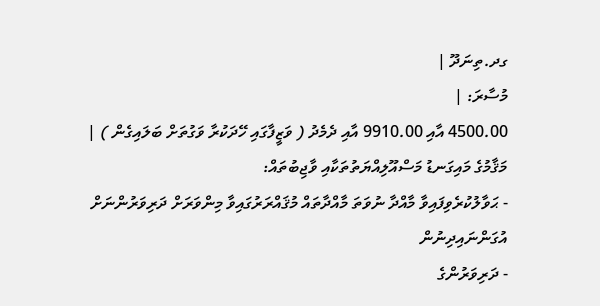ގދ.ތިނަދޫ |
މުސާރަ: |
4500.00 އާއި 9910.00 އާއި ދެމެދު ( ވަޒީފާގައި ހޭދަކުރާ ވަގުތަށް ބަލައިގެން ) |
މަޤާމުގެ މައިގަނޑު މަސްއޫލިއްޔަތުތަކާއި ވާޖިބުތައް:
- ޙަވާލުކުރެވިފައިވާ މާއްދާ ނުވަތަ މާއްދާތައް މުޤައްރަރުގައިވާ މިންވަރަށް ދަރިވަރުންނަށް އުގަންނައިދިނުން
- ދަރިވަރުންގެ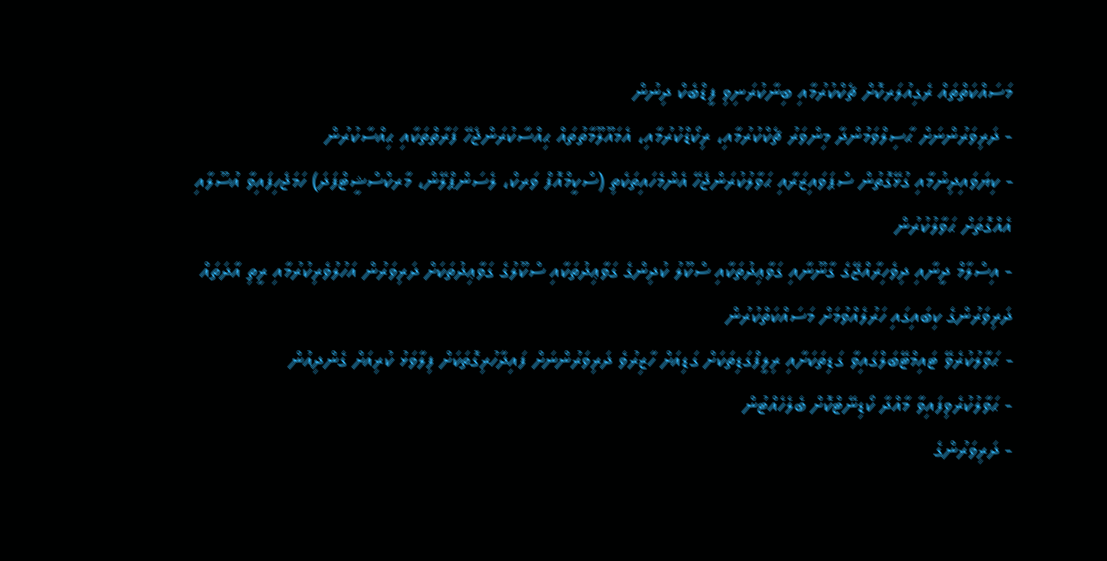މަސައްކަތްތައް ރެގިއުލަރކޮށް ޗެކްކުރުމާއި ބިނާކުރަނިވި ފީޑްބެކް ދިނުން
- ދަރިވަރުންނަށް ޙާސިލްވަމުންދާ މިންވަރު ޗެކްކުރުމާއި، ރިކޯޑްކުރުމާއި، އެމައޫލޫމާތުތައް ޙިއްސާކުރަންޖެހޭ ފަރާތްތަކާއި ޙިއްސާކުރުން
- ކިޔަވައިދިނުމާއި ގުޅޭގޮތުން ސްޕަވައިޒަރާއި ޙަވާލުކުރަންޖެހޭ އެންމެހައިތަކެތި (ސްކީމްއޮފް ވަރކް، ލެސަންޕްލޭން، މާރކްސްޝީޓްފަދަ) ހަމަޖެހިފައިވާ އުސޫލާއި އެއްގޮތަށް ޙަވާލުކުރުން
- އިސްލާމް ދީނާއި ދިވެހިރާއްޖޭގެ ގާނޫނާއި ގަވާޢިދުތަކާއި ސްކޫލު ކުދިންގެ ގަވާޢިދުތަކާއި ސްކޫލުގެ ގަވާޢިދުތަކަށް ދަރިވަރުން އަހުލުވެރިކުރުމާއި ރީތި އާދަތައް ދަރިވަރުންގެ ކިބައިގައި ހަރުލެއްވުމަށް މަސައްކަތްކުރުން
- ޙަވާލުކުރެވޭ ޓައިމްޓޭބަލްގައިވާ ގަޑިތަކަށާއި ރިލީފްގަޑިތަކަށް ގަޑިއަށް ހާޒިރުވެ ދަރިވަރުންނަށް ފައިދާހުރިގޮތަކަށް ފިލާވަޅު ކުރިއަށް ގެންދިއުން
- ޙަވާލުކުރެވިފައިވާ މާއްދާ ކޯޑިނޭޓްކޮށް ބެލެހެއްޓުން
- ދަރިވަރުންގެ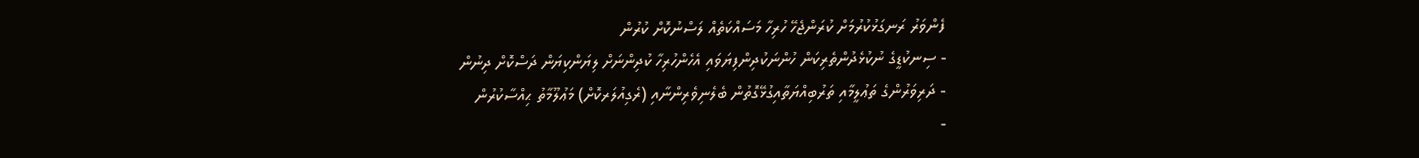ފެންވަރު ރަނގަޅުކުރުމަށް ކުރަންޖެހޭ ހުރިހާ މަސައްކަތެއް ލަސްނުކޮށް ކުރުން
- ސިނކުޑީގެ ނުކުޅެދުންތެރިކަން ހުންނަކުދިންފިޔަވައި އެހެންހުރިހާ ކުދިންނަށް ލިޔަންކިޔަން ދަސްކޮށް ދިނުން
- ދަރިވަރުންގެ ތަޢުލީމާއި ތަރުބިއްޔަތާއިގުޅޭގޮތުން ބެލެނިވެރިންނާއި (ރެގިއުލަރކޮށް) މަޢުލޫމާތު ޙިއްސާކުރުން
-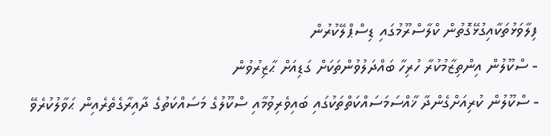ފިލާވަޅުތަކާއިގުޅޭގޮތުން ކްލާސްރޫމުގައި ޑިސްޕްލޭކުރުން
- ސްކޫލުން އިންތިޒާމުކުރާ ހުރިހާ ބައްދަލުވުންތަކަށް ގަޑިއަށް ޙާޒިރުވުން
- ސްކޫލުން ކުރިއަށްގެންދާ ޚާއްސަމަސައްކަތްތަކުގައި ބައިވެރިވުމާއި ސްކޫލުގެ މަސައްކަތުގެ ދާއިރާގެތެރެއިން ޙަވާލުކުރެވޭ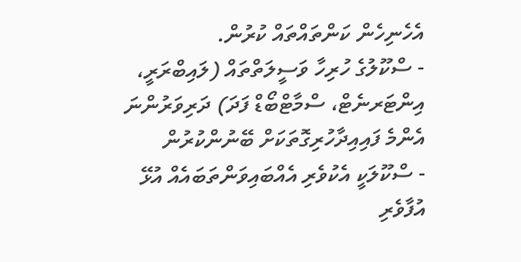އެހެނިހެން ކަންތައްތައް ކުރުން.
- ސްކޫލުގެ ހުރިހާ ވަސީލަތްތައް (ލައިބްރަރީ، އިންޓަރނެޓް، ސްމާޓްބޯޑް ފަދަ) ދަރިވަރުންނަ އެންމެ ފައިއިދާހުރިގޮތަކަށް ބޭނުންކުރުން
- ސްކޫލަކީ އެކުވެރި އެއްބައިވަންތަބައެއް އުޅޭ އުފާވެރި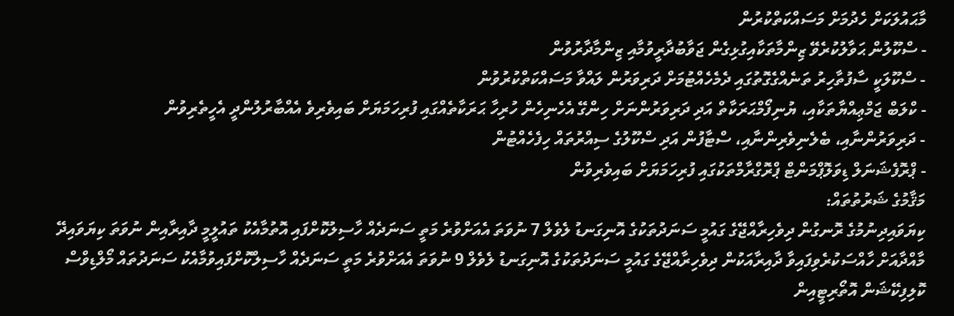މާޙައުލަކަށް ހެދުމަށް މަސައްކަތްކުރުން
- ސްކޫލުން ޙަވާލުކުރެވޭ ޒިންމާތަކާއިގުޅިގެން ޖަވާބުދާރީވުމާއި ޒިންމާދާރުވުން
- ސްކޫލަކީ ސާފުތާހިރު ތަނެއްގެގޮތުގައި ދެމެހެއްޓުމަށް ދަރިވަރުން ލައްވާ މަސައްކަތްކުރުވުން
- ކްލަބް ޖަމްޢިއްޔާތަކާއި، ޔުނިފޯމްޙަރަކާތް އަދި ދަރިވަރުންނަށް ހިންގޭ އެހެނިހެން ހުރިހާ ޙަރަކާތެއްގައި ފުރިހަމަޔަށް ބައިވެރިވެ އެއްބާރުލުންދީ އެހީތެރިވުން
- ދަރިވަރުންނާއި، ބެލެނިވެރިންނާއި، ސްޓާފުން އަދި ސްކޫލުގެ ސިއްރުތައް ހިފެހެއްޓުން
- ޕްރޮފެޝަނަލް ޑިވަލޮޕްމަންޓް ޕްރޮގްރާމްތަކުގައި ފުރިހަމަޔަށް ބައިވެރިވުން
މަޤާމުގެ ޝަރުތުތައް:
ކިޔަވައިދިނުމުގެ ރޮނގުން ދިވެހިރާއްޖޭގެ ގައުމީ ސަނަދުތަކުގެ އޮނިގަނޑު ލެވެލް 7 ނުވަތަ އެއަށްވުރެ މަތީ ސަނަދެއް ހާސިލުކޮށްފައި އޮތުމާއެކު ތައުލީމީ ދާއިރާއިން ނުވަތަ ކިޔަވައިދޭ މާއްދާއަށް ހާއްސަކުރެވިފައިވާ ދާއިރާއަކުން ދިވެހިރާއްޖޭގެ ގައުމީ ސަނަދުތަކުގެ އޮނިގަނޑު ލެވެލް 9 ނުވަތަ އެއަށްވުރެ މަތީ ސަނަދެއް ހާސިލްކޮށްފައިވުމާއެކު ސަނަދުތައް މޯލްޑިވްސް ކޮލިފިކޭޝަން އޮތޯރިޓީއިން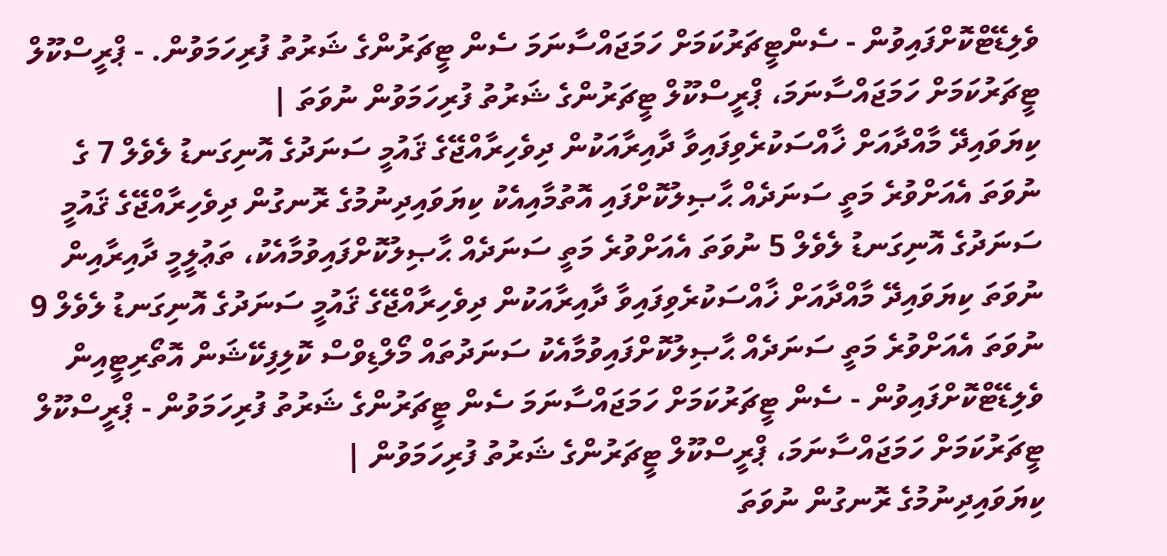ވެލިޑޭޓްކޮށްފައިވުން - ސެންޓީޗަރުކަމަށް ހަމަޖައްސާނަމަ ސެން ޓީޗަރުންގެ ޝަރުތު ފުރިހަމަވުން. - ޕްރީސްކޫލް ޓީޗަރުކަމަށް ހަމަޖައްސާނަމަ، ޕްރީސްކޫލް ޓީޗަރުންގެ ޝަރުތު ފުރިހަމަވުން ނުވަތަ |
ކިޔަވައިދޭ މާއްދާއަށް ޚާއްސަކުރެވިފައިވާ ދާއިރާއަކުން ދިވެހިރާއްޖޭގެ ޤައުމީ ސަނަދުގެ އޮނިގަނޑު ލެވެލް 7 ގެ ނުވަތަ އެއަށްވުރެ މަތީ ސަނަދެއް ޙާޞިލުކޮށްފައި އޮތުމާއިއެކު ކިޔަވައިދިނުމުގެ ރޮނގުން ދިވެހިރާއްޖޭގެ ޤައުމީ ސަނަދުގެ އޮނިގަނޑު ލެވެލް 5 ނުވަތަ އެއަށްވުރެ މަތީ ސަނަދެއް ޙާޞިލުކޮށްފައިވުމާއެކު، ތަޢުލީމީ ދާއިރާއިން ނުވަތަ ކިޔަވައިދޭ މާއްދާއަށް ޚާއްސަކުރެވިފައިވާ ދާއިރާއަކުން ދިވެހިރާއްޖޭގެ ޤައުމީ ސަނަދުގެ އޮނިގަނޑު ލެވެލް 9 ނުވަތަ އެއަށްވުރެ މަތީ ސަނަދެއް ޙާޞިލުކޮށްފައިވުމާއެކު ސަނަދުތައް މޯލްޑިވްސް ކޮލިފިކޭޝަން އޮތޯރިޓީއިން ވެލިޑޭޓްކޮށްފައިވުން - ސެން ޓީޗަރުކަމަށް ހަމަޖައްސާނަމަ ސެން ޓީޗަރުންގެ ޝަރުތު ފުރިހަމަވުން - ޕްރީސްކޫލް ޓީޗަރުކަމަށް ހަމަޖައްސާނަމަ، ޕްރީސްކޫލް ޓީޗަރުންގެ ޝަރުތު ފުރިހަމަވުން |
ކިޔަވައިދިނުމުގެ ރޮނގުން ނުވަތަ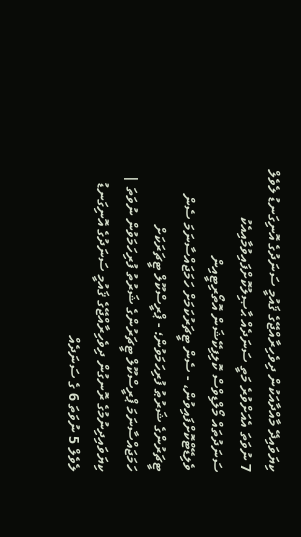ކިޔަވައިދޭ މާއްދާއަކުން ދިވެހިރާއްޖޭގެ ޤައުމީ ސަނަދުގެ އޮނިގަނޑު ލެވެލް 7 ނުވަތަ އެއަށްވުރެ މަތީ ސަނަދެއް ޙާޞިލުކޮށްފައިވުމާއިއެކު ސަނަދުތައް މޯލްޑިވްސް ކޮލިފިކޭޝަން އޮތޯރިޓީއިން ވެލިޑޭޓްކޮށްފައިވުން، - ސެން ޓީޗަރުކަމަށް ހަމަޖައްސާނަމަ ސެން ޓީޗަރުންގެ ޝަރުޠު ފުރިހަމަވުން؛ - ޕްރީސްކޫލް ޓީޗަރަކަށް ހަމަޖައްސާނަމަ ޕްރީސްކޫލް ޓީޗަރުންގެ ޝަރުތު ފުރިހަމަވުން ނުވަތަ |
ކިޔަވައިދިނުމުގެ ރޮނގުން ދިވެހިރާއްޖޭގެ ޤައުމީ ސަނަދުގެ އޮނިގަނޑު ލެވެލް 5 ނުވަތަ 6 ގެ ސަނަދެއް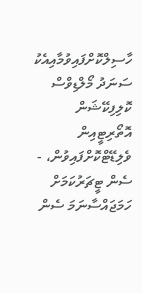ހާސިލްކޮށްފައިވުމާއިއެކު ސަނަދު މޯލްޑިވްސް ކޮލިފިކޭޝަން އޮތޯރިޓީއިން ވެލިޑޭޓްކޮށްފައިވުން، - ސެން ޓީޗަރުކަމަށް ހަމަޖައްސާނަމަ ސެން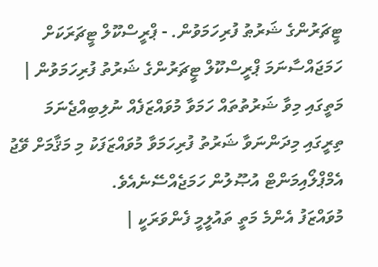ޓީޗަރުންގެ ޝަރުޠު ފުރިހަމަވުން. - ޕްރީސްކޫލް ޓީޗަރަކަށް ހަމަޖައްސާނަމަ ޕްރީސްކޫލް ޓީޗަރުންގެ ޝަރުތު ފުރިހަމަވުން |
މަތީގައި މިވާ ޝަރުތުތައް ހަމަވާ މުވައްޒަފެއް ނުލިބިއްޖެނަމަ ތިރީގައި މިދަންނަވާ ޝަރުތު ފުރިހަމަވާ މުވައްޒަފަކު މި މަޤާމަށް ވޭޖު އެމްޕްލޯއިމަންޓް އުޞޫލުން ހަމަޖެއްސޭނެއެވެ.
މުވައްޒަފު އެންމެ މަތީ ތައުލީމީ ފެންވަރަކީ |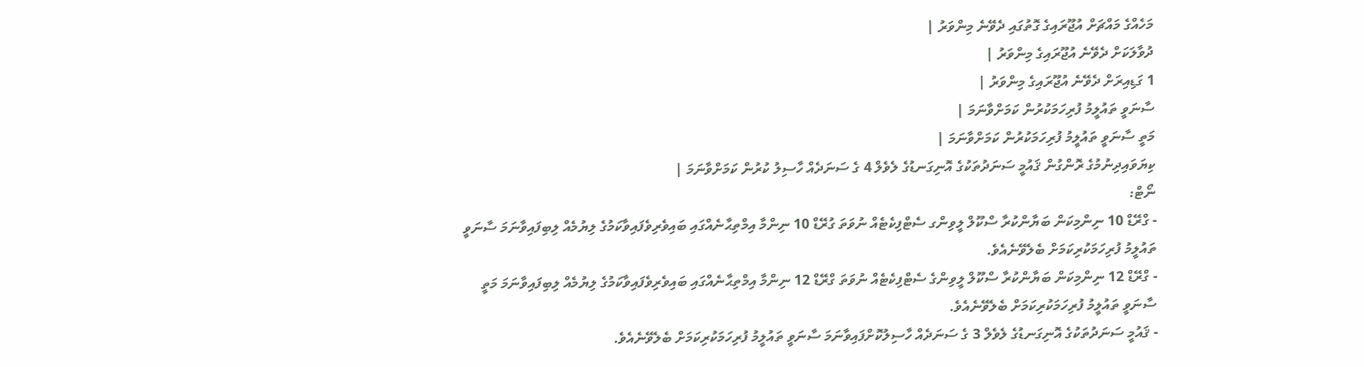މަހެއްގެ މައްޗަށް އުޖޫރައިގެ ގޮތުގައި ދެވޭނެ މިންވަރު |
ދުވާލަކަށް ދެވޭނެ އުޖޫރައިގެ މިންވަރު |
1 ގަޑިއިރަށް ދެވޭނެ އުޖޫރައިގެ މިންވަރު |
ސާނަވީ ތައުލީމު ފުރިހަމަކުރުން ކަމަށްވާނަމަ |
މަތީ ސާނަވީ ތައުލީމު ފުރިހަމަކުރުން ކަމަށްވާނަމަ |
ކިޔަވައިދިނުމުގެ ރޮންގުން ޤައުމީ ސަނަދުތަކުގެ އޮނިގަނޑުގެ ލެވެލް 4 ގެ ސަނަދެއް ހާސިލު ކުރުން ކަމަށްވާނަމަ |
ނޯޓް:
- ގްރޭޑް 10 ނިންމިކަން ބަޔާންކުރާ ސްކޫލް ލީވިންގ ސެޓްފިކެޓެއް ނުވަތަ ގުރޭޑް 10 ނިންމާ އިމްތިޙާނެއްގައި ބައިވެރިވެފައިވާކަމުގެ ލިޔުމެއް ލިބިފައިވާނަމަ ސާނަވީ ތައުލީމު ފުރިހަމަކުރިކަމަށް ބެލެވޭނެއެވެ.
- ގްރޭޑް 12 ނިންމިކަން ބަޔާންކުރާ ސްކޫލް ލީވިންގެ ސެޓްފިކެޓެއް ނުވަތަ ގްރޭޑް 12 ނިންމާ އިމްތިޙާނެއްގައި ބައިވެރިވެފައިވާކަމުގެ ލިޔުމެއް ލިބިފައިވާނަމަ މަތީ ސާނަވީ ތައުލީމު ފުރިހަމަކުރިކަމަށް ބެލެވޭނެއެވެ.
- ޤައުމީ ސަނަދުތަކުގެ އޮނިގަނޑުގެ ލެވެލް 3 ގެ ސަނަދެއް ހާސިލުކޮށްފައިވާނަމަ ސާނަވީ ތައުލީމު ފުރިހަމަކުރިކަމަށް ބެލެވޭނެއެވެ.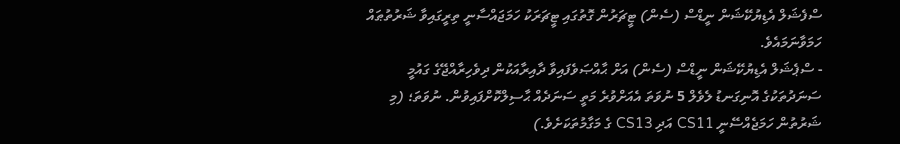ސްފެޝަލް އެޑިޔުކޭޝަން ނީޑްސް (ސެން) ޓީޗަރުން ގޮތުގައި ޓީޗަރަކު ހަމަޖައްސާނީ ތިރީގައިވާ ޝަރުތުޠައް ހަމަވާނަމައެވެ.
- ސްޕެޝަލް އެޑިޔުކޭޝަން ނީޑްސް (ސެން) އަށް ޙާއްޞަވެފައިވާ ދާއިރާއަކުން ދިވެހިރާއްޖޭގެ ގައުމީ ސަނަދުތަކުގެ އޮނިގަނޑު ލެވެލް 5 ނުވަތަ އެއަށްވުރެ މަތީ ސަނަދެއް ޙާސިލްކޮށްފައިވުން. ނުވަތަ؛ (މި ޝަރުތުން ހަމަޖެއްސޭނީ CS11 އަދި CS13 ގެ މަގާމުތަކަށެވެ.)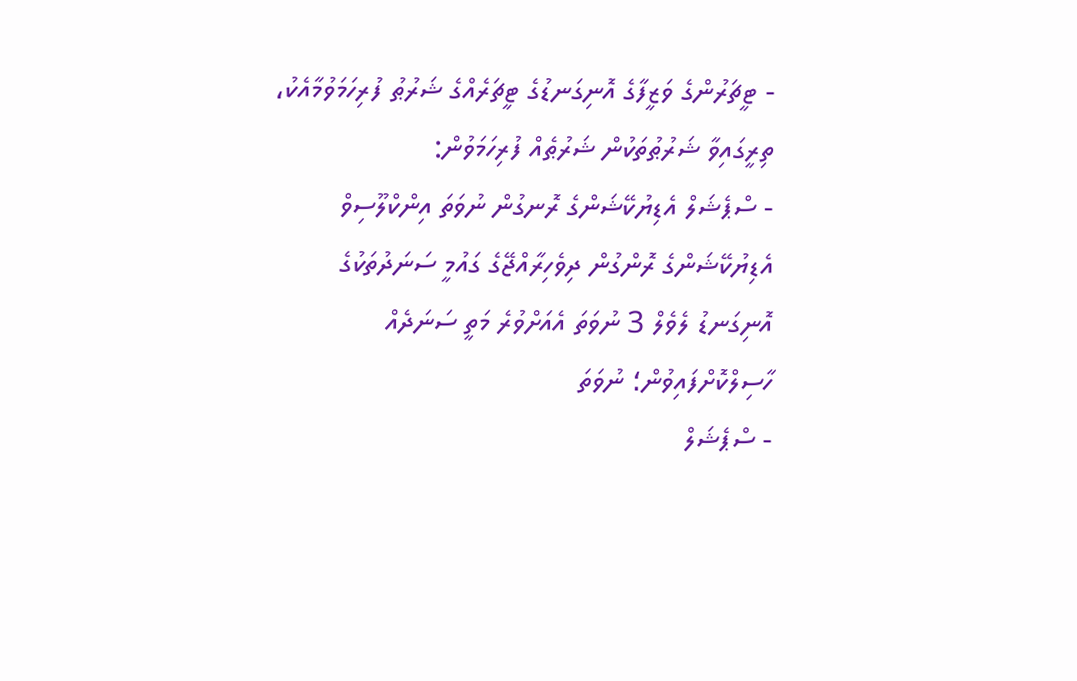- ޓީޗަރުންގެ ވަޒީފާގެ އޮނިގަނޑުގެ ޓީޗަރެއްގެ ޝަރުޠު ފުރިހަމަވުމާއެކު، ތިރީގައިވާ ޝަރުޠުތަކުން ޝަރުޠެއް ފުރިހަމަވުން:
- ސްޕެޝަލް އެޑިޔުކޭޝަންގެ ރޮނގުން ނުވަތަ އިންކްލޫސިވް އެޑިޔުކޭޝަންގެ ރޮންގުން ދިވެހިރާއްޖޭގެ ގައުމީ ސަނަދުތަކުގެ އޮނިގަނޑު ލެވެލް 3 ނުވަތަ އެއަށްވުރެ މަތީ ސަނަދެއް ހާސިލްކޮށްފައިވުން؛ ނުވަތަ
- ސްޕެޝަލް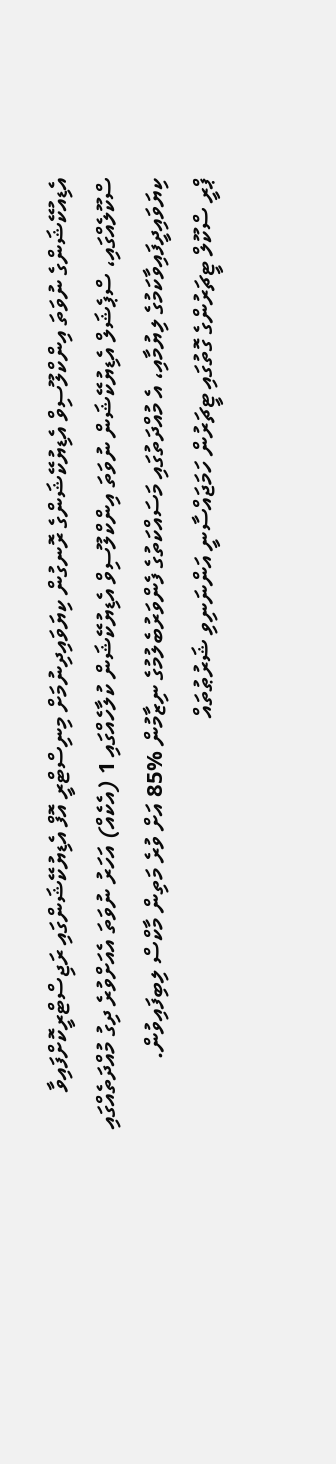އެޑިއުކޭޝަންގެ ނުވަތަ އިންކްލޫސިވް އެޑިޔުކޭޝަންގެ ރޮނގުން ކިޔަވައިދިނުމަށް މިނިސްޓްރީ އޮފް އެޑިޔުކޭޝަންގައި ރަޖިސްޓްރީކޮށްފައިވާ ސްކޫލެއްގައި، ސްޕެޝަލް އެޑިޔުކޭޝަން ނުވަތަ އިންކްލޫސިވް އެޑިޔުކޭޝަން ކުލާހެއްގައި 1 (އެކެއް) އަހަރު ނުވަތަ އެއަށްވުރެ ދިގު މުއްދަތެއްގައި ކިޔަވައިދީފައިވާކަމުގެ ލިޔުމާއި، އެ މުއްދަތުގައި މަސައްކަތުގެ ފެންވަރުބެލުމުގެ ނިޒާމުން %85 އަށް ވުރެ މަތިން މާކްސް ލިބިފައިވުން.
ޕްރީ ސްކޫލް ޓީޗަރުންގެ ގޮތުގައި ޓީޗަރުން ހަމަޖައްސާނީ އަންނަނިވި ޝަރުޠުތައް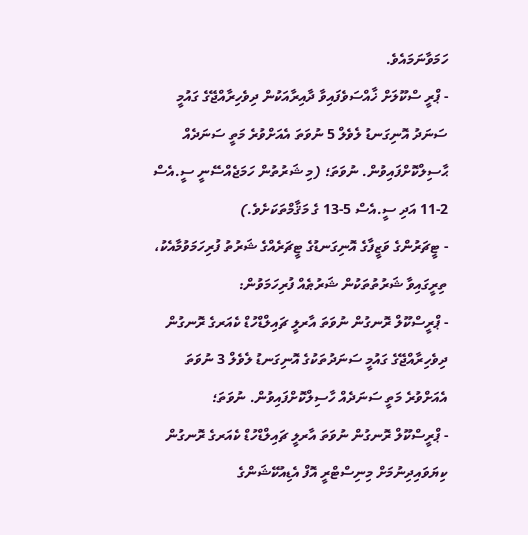ހަމަވާނަމައެވެ.
- ޕްރީ ސްކޫލަށް ޚާއްސަވެފައިވާ ދާއިރާއަކުން ދިވެހިރާއްޖޭގެ ގައުމީ ސަނަދު އޮނިގަނޑު ލެވެލް 5 ނުވަތަ އެއަށްވުރެ މަތީ ސަނަދެއް ޙާސިލްކޮށްފައިވުން. ނުވަތަ؛ (މި ޝަރުތުން ހަމަޖެއްސޭނީ ސީ.އެސް 2-11 އަދި ސީ.އެސް 5-13 ގެ މަޤާމްތަކަށެވެ.)
- ޓީޗަރުންގެ ވަޒީފާގެ އޮނިގަނޑުގެ ޓީޗަރެއްގެ ޝަރުތު ފުރިހަމަވުމާއެކު، ތިރީގައިވާ ޝަރުތުތަކުން ޝަރުޠެއް ފުރިހަމަވުން:
- ޕްރީސްކޫލް ރޮނގުން ނުވަތަ އާރލީ ޗައިލްޑްހުޑް ކެއަރގެ ރޮނގުން ދިވެހިރާއްޖޭގެ ގައުމީ ސަނަދުތަކުގެ އޮނިގަނޑު ލެވެލް 3 ނުވަތަ އެއަށްވުރެ މަތީ ސަނަދެއް ހާސިލްކޮށްފައިވުން. ނުވަތަ؛
- ޕްރީސްކޫލް ރޮނގުން ނުވަތަ އާރލީ ޗައިލްޑްހުޑް ކެއަރގެ ރޮނގުން ކިޔަވައިދިނުމަށް މިނިސްޓްރީ އޮފް އެޑިއުކޭޝަންގެ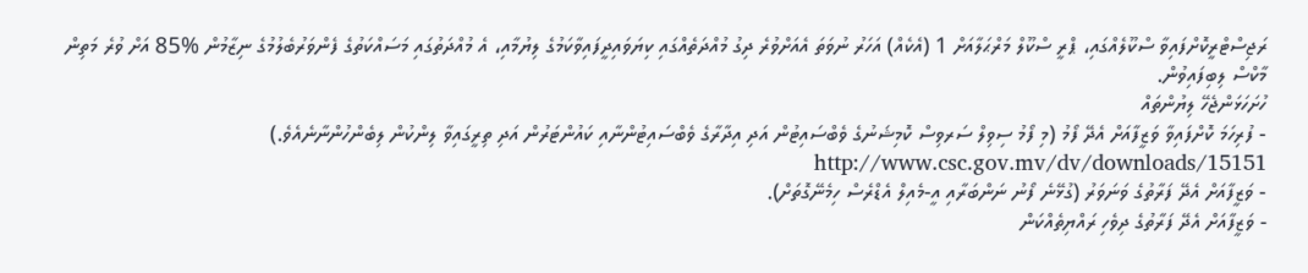ރަޖިސްޓްރީކޮށްފައިވާ ސްކޫލެއްގައި، ޕްރީ ސްކޫލް މަރްޙަލާއަށް 1 (އެކެއް) އަހަރު ނުވަތަ އެއަށްވުރެ ދިގު މުއްދަތެއްގައި ކިޔަވައިދީފައިވާކަމުގެ ލިޔުމާއި، އެ މުއްދަތުގައި މަސައްކަތުގެ ފެންވަރުބެލުމުގެ ނިޒާމުން %85 އަށް ވުރެ މަތިން މާކްސް ލިބިފައިވުން.
ހުށަހަޅަންޖެހޭ ލިޔުންތައް
- ފުރިހަމަ ކޮށްފައިވާ ވަޒީފާއަށް އެދޭ ފޯމު (މި ފޯމު ސިވިލް ސަރވިސް ކޮމިޝަނުގެ ވެބްސައިޓުން އަދި އިދާރާގެ ވެބްސައިޓުންނާއި ކައުންޓަރުން އަދި ތިރީގައިވާ ލިންކުން ލިބެންހުންނާނެއެވެ.) http://www.csc.gov.mv/dv/downloads/15151
- ވަޒީފާއަށް އެދޭ ފަރާތުގެ ވަނަވަރު (ގުޅޭނެ ފޯނު ނަންބަރާއި އީ-މެއިލް އެޑްރެސް ހިމެނޭގޮތަށް).
- ވަޒީފާއަށް އެދޭ ފަރާތުގެ ދިވެހި ރައްޔިތެއްކަން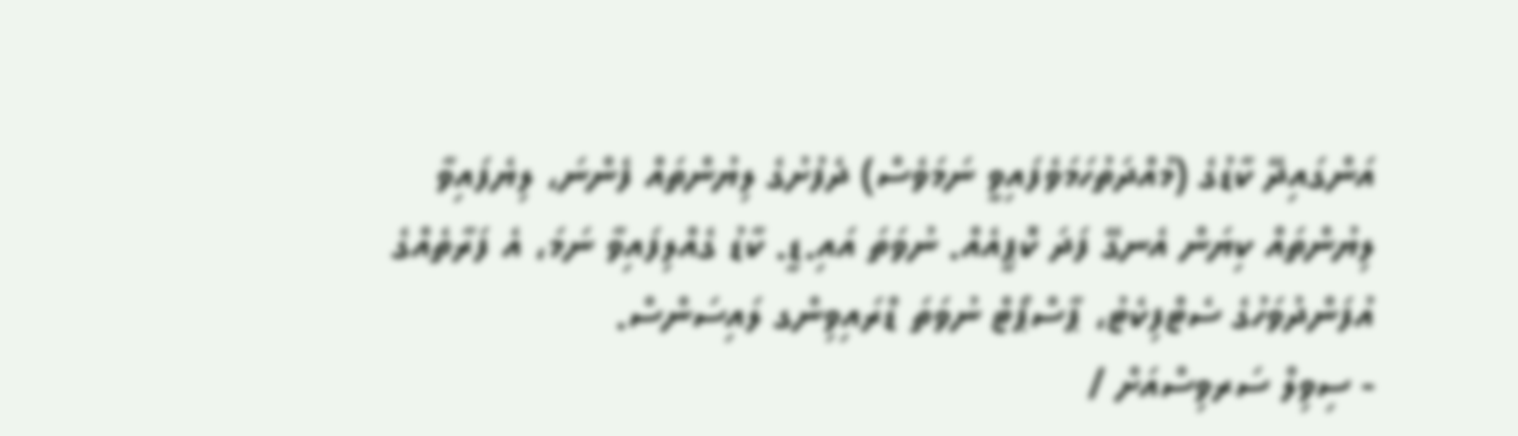އަންގައިދޭ ކާޑުގެ (މުއްދަތުހަމަވެފައިވީ ނަމަވެސް) ދެފުށުގެ ލިޔުންތައް ފެންނަ، ލިޔެފައިވާ ލިޔުންތައް ކިޔަން އެނގޭ ފަދަ ކޮޕީއެއް. ނުވަތަ އައި.ޑީ. ކާޑު ގެއްލިފައިވާ ނަމަ، އެ ފަރާތެއްގެ އުފަންދުވަހުގެ ސެޓްފިކެޓު، ޕާސްޕޯޓް ނުވަތަ ޑްރައިވިންގ ލައިސަންސް.
- ސިވިލް ސަރވިސްއަށް /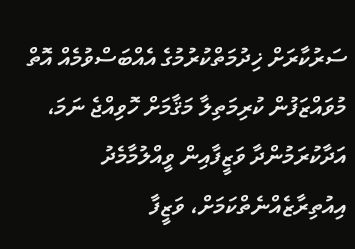ސަރުކާރަށް ޚިދުމަތްކުރުމުގެ އެއްބަސްވުމެއް އޮތް މުވައްޒަފުން ކުރިމަތިލާ މަޤާމަށް ހޮވިއްޖެ ނަމަ، އަދާކުރަމުންދާ ވަޒީފާއިން ވީއްލުމާމެދު އިއުތިރާޒެއްނެތްކަމަށް، ވަޒީފާ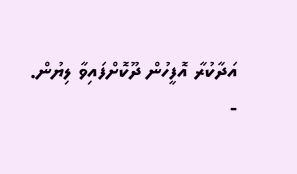އަދާކުރާ އޮފީހުން ދޫކޮށްފައިވާ ލިޔުން.
-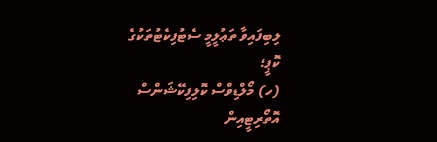ލިބިފައިވާ ތަޢުލީމީ ސެޓުފިކެޓުތަކުގެ ކޮޕީ؛
(ހ) މޯލްޑިވްސް ކޮލިފިކޭޝަންސް އޮތޯރިޓީއިން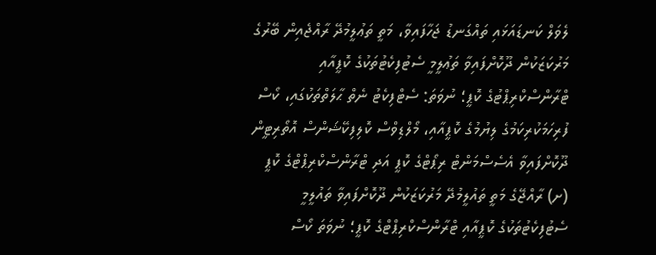ލެވަލް ކަނޑައަޅައި ތައްގަނޑު ޖަހާފައިވާ، މަތީ ތަޢުލީމުދޭ ރާއްޖެއިން ބޭރުގެ މަރުކަޒަކުން ދޫކޮށްފައިވާ ތަޢުލީމީ ސެޓުފިކެޓުތަކުގެ ކޮޕީއާއި ޓްރާންސްކްރިޕްޓުގެ ކޮޕީ؛ ނުވަތަ: ސެޓްފިކެޓު ނެތް ޙާލަތްތަކުގައި، ކޯސް ފުރިހަމަކުރިކަމުގެ ލިޔުމުގެ ކޮޕީއާއި، މޯލްޑިވްސް ކޮލިފިކޭޝަންސް އޮތޯރިޓީން ދޫކޮށްފައިވާ އެސެސްމަންޓް ރިޕޯޓްގެ ކޮޕީ އަދި ޓްރާންސްކްރިޕްޓްގެ ކޮޕީ
(ށ) ރާއްޖޭގެ މަތީ ތައުލީމުދޭ މަރުކަޒަކުން ދޫކޮށްފައިވާ ތައުލީމީ ސެޓުފިކެޓުތަކުގެ ކޮޕީއާއި ޓްރާންސްކްރިޕްޓްގެ ކޮޕީ؛ ނުވަތަ ކޯސް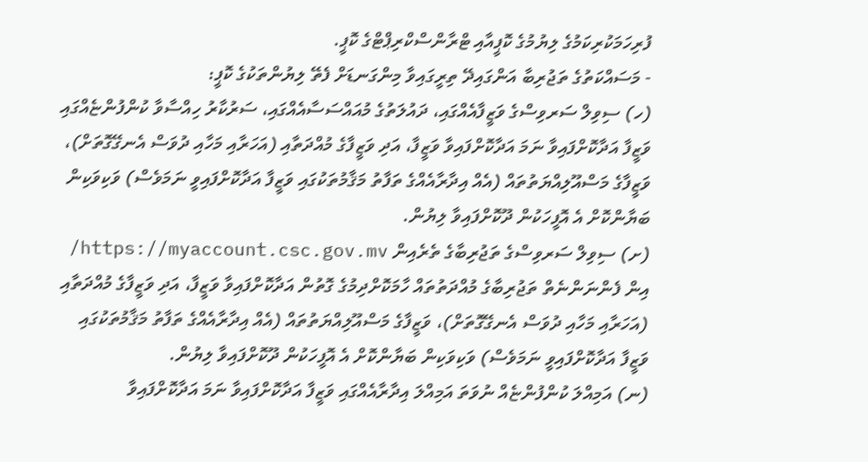ފުރިހަމަކުރިކަމުގެ ލިޔުމުގެ ކޮޕީއާއި ޓްރާންސްކްރިޕްޓްގެ ކޮޕީ.
- މަސައްކަތުގެ ތަޖުރިބާ އަންގައިދޭ ތިރީގައިވާ މިންގަނޑަށް ފެތޭ ލިޔުންތަކުގެ ކޮޕީ:
(ހ) ސިވިލް ސަރވިސްގެ ވަޒީފާއެއްގައި، ދައުލަތުގެ މުއައްސަސާއެއްގައި، ސަރުކާރު ހިއްސާވާ ކުންފުންޏެއްގައި ވަޒީފާ އަދާކޮށްފައިވާ ނަމަ އަދާކޮށްފައިވާ ވަޒީފާ، އަދި ވަޒީފާގެ މުއްދަތާއި (އަހަރާއި މަހާއި ދުވަސް އެނގޭގޮތަށް)، ވަޒީފާގެ މަސްއޫލިއްޔަތުތައް (އެއް އިދާރާއެއްގެ ތަފާތު މަޤާމުތަކުގައި ވަޒީފާ އަދާކޮށްފައިވީ ނަމަވެސް) ވަކިވަކިން ބަޔާންކޮށް އެ އޮފީހަކުން ދޫކޮށްފައިވާ ލިޔުން.
(ށ) ސިވިލް ސަރވިސްގެ ތަޖުރިބާގެ ތެރެއިން https://myaccount.csc.gov.mv/ އިން ފެންނަންނެތް ތަޖުރިބާގެ މުއްދަތުތައް ހާމަކޮށްދިމުގެ ގޮތުން އަދާކޮށްފައިވާ ވަޒީފާ، އަދި ވަޒީފާގެ މުއްދަތާއި (އަހަރާއި މަހާއި ދުވަސް އެނގޭގޮތަށް)، ވަޒީފާގެ މަސްއޫލިއްޔަތުތައް (އެއް އިދާރާއެއްގެ ތަފާތު މަޤާމުތަކުގައި ވަޒީފާ އަދާކޮށްފައިވީ ނަމަވެސް) ވަކިވަކިން ބަޔާންކޮށް އެ އޮފީހަކުން ދޫކޮށްފައިވާ ލިޔުން.
(ނ) އަމިއްލަ ކުންފުންޏެއް ނުވަތަ އަމިއްލަ އިދާރާއެއްގައި ވަޒީފާ އަދާކޮށްފައިވާ ނަމަ އަދާކޮށްފައިވާ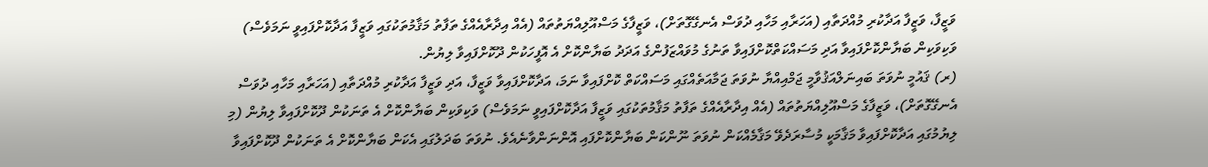ވަޒީފާ، ވަޒީފާ އަދާކުރި މުއްދަތާއި (އަހަރާއި މަހާއި ދުވަސް އެނގޭގޮތަށް)، ވަޒީފާގެ މަސްއޫލިއްޔަތުތައް (އެއް އިދާރާއެއްގެ ތަފާތު މަޤާމުތަކުގައި ވަޒީފާ އަދާކޮށްފައިވީ ނަމަވެސް) ވަކިވަކިން ބަޔާންކޮށްފައިވާ އަދި މަސައްކަތްކޮށްފައިވާ ތަނުގެ މުވައްޒަފުންގެ އަދަދު ބަޔާންކޮށް އެ އޮފީހަކުން ދޫކޮށްފައިވާ ލިޔުން.
(ރ) ޤައުމީ ނުވަތަ ބައިނަލްއަޤުވާމީ ޖަމްއިއްޔާ ނުވަތަ ޖަމާއަތެއްގައި މަސައްކަތް ކޮށްފައިވާ ނަމަ، އަދާކޮށްފައިވާ ވަޒީފާ، އަދި ވަޒީފާ އަދާކުރި މުއްދަތާއި (އަހަރާއި މަހާއި ދުވަސް އެނގޭގޮތަށް)، ވަޒީފާގެ މަސްއޫލިއްޔަތުތައް (އެއް އިދާރާއެއްގެ ތަފާތު މަޤާމުތަކުގައި ވަޒީފާ އަދާކޮށްފައިވީ ނަމަވެސް) ވަކިވަކިން ބަޔާންކޮށް އެ ތަނަކުން ދޫކޮށްފައިވާ ލިޔުން (މި ލިޔުމުގައި އަދާކޮށްފައިވާ މަޤާމަކީ މުސާރަދެވޭ މަޤާމެއްކަން ނުވަތަ ނޫންކަން ބަޔާންކޮށްފައި އޮންނަންވާނެއެވެ. ނުވަތަ ބަދަލުގައި އެކަން ބަޔާންކޮށް އެ ތަނަކުން ދޫކޮށްފައިވާ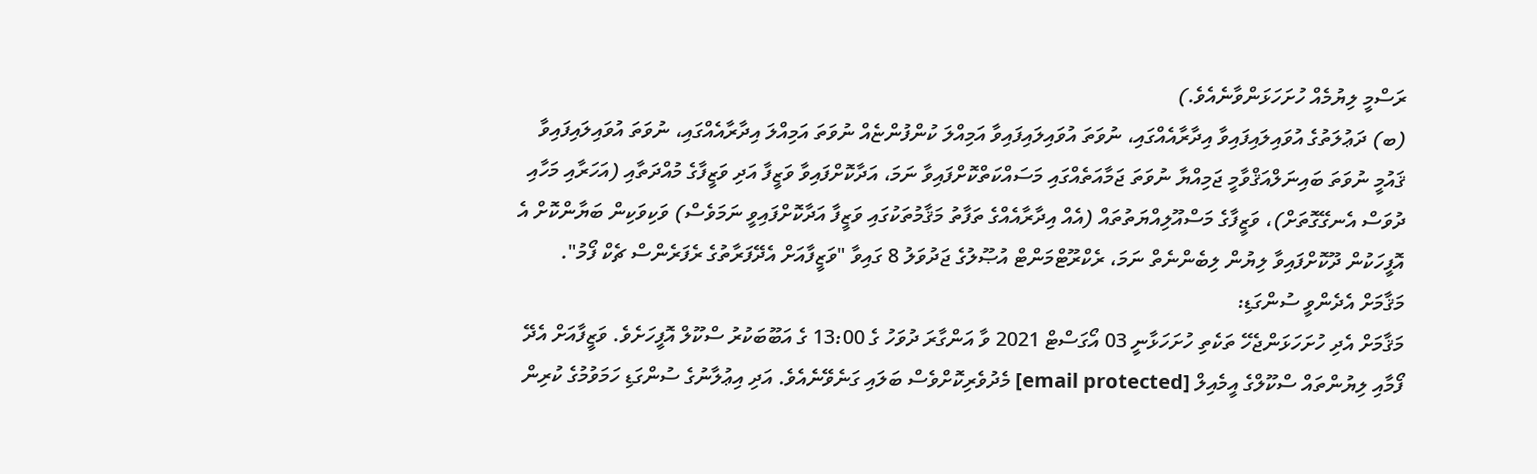ރަސްމީ ލިޔުމެއް ހުށަހަޅަންވާނެއެވެ.)
(ބ) ދަޢުލަތުގެ އުވައިލައިފައިވާ އިދާރާއެއްގައި، ނުވަތަ އުވައިލައިފައިވާ އަމިއްލަ ކުންފުންޏެއް ނުވަތަ އަމިއްލަ އިދާރާއެއްގައި، ނުވަތަ އުވައިލައިފައިވާ ޤައުމީ ނުވަތަ ބައިނަލްއަޤްވާމީ ޖަމިއްޔާ ނުވަތަ ޖަމާއަތެއްގައި މަސައްކަތްކޮށްފައިވާ ނަމަ، އަދާކޮށްފައިވާ ވަޒީފާ އަދި ވަޒީފާގެ މުއްދަތާއި (އަހަރާއި މަހާއި ދުވަސް އެނގޭގޮތަށް)، ވަޒީފާގެ މަސްއޫލިއްޔަތުތައް (އެއް އިދާރާއެއްގެ ތަފާތު މަޤާމުތަކުގައި ވަޒީފާ އަދާކޮށްފައިވީ ނަމަވެސް) ވަކިވަކިން ބަޔާންކޮށް އެ އޮފީހަކުން ދޫކޮށްފައިވާ ލިޔުން ލިބެންނެތް ނަމަ، ރެކްރޫޓްމަންޓް އުޞޫލުގެ ޖަދުވަލު 8 ގައިވާ "ވަޒީފާއަށް އެދޭފަރާތުގެ ރެފަރެންސް ޗެކް ފޯމު".
މަޤާމަށް އެދެންވީ ސުންގަޑި:
މަޤާމަށް އެދި ހުށަހަޅަންޖެހޭ ތަކެތި ހުށަހަޅާނީ 03 އޯގަސްޓް 2021 ވާ އަންގާރަ ދުވަހު ގެ 13:00 ގެ އަބޫބަކުރު ސްކޫލް އޮފީހަށެވެ. ވަޒީފާއަށް އެދޭ ފޯމާއި ލިޔުންތައް ސްކޫލްގެ އީމެއިލް [email protected] މެދުވެރިކޮށްވެސް ބަލައި ގަނެވޭނެއެވެ. އަދި އިޢުލާނުގެ ސުންގަޑި ހަމަވުމުގެ ކުރިން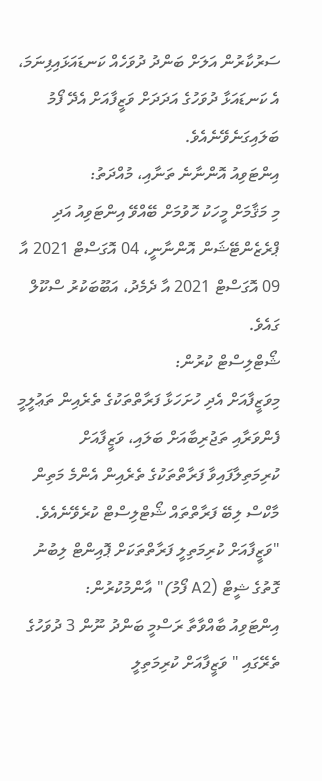ސަރުކާރުން އަލަށް ބަންދު ދުވަހެއް ކަނޑައަޅައިފިނަމަ، އެ ކަނޑައަޅާ ދުވަހުގެ އަދަދަށް ވަޒީފާއަށް އެދޭ ފޯމު ބަލައިގަނެވޭނެއެވެ.
އިންޓަވިއު އޮންނާނެ ތަނާއި، މުއްދަތު:
މި މަޤާމަށް މީހަކު ހޮވުމަށް ބޭއްވޭ އިންޓަވިއު އަދި ޕްރެޒެންޓޭޝަން އޮންނާނީ، 04 އޮގަސްޓް 2021 އާ 09 އޮގަސްޓް 2021 އާ ދެމެދު، އަބޫބަކުރު ސްކޫލް ގައެވެ.
ޝޯޓްލިސްޓް ކުރުން:
މިވަޒީފާއަށް އެދި ހުށަހަޅާ ފަރާތްތަކުގެ ތެރެއިން ތަޢުލީމީ ފެންވަރާއި ތަޖުރިބާއަށް ބަލައި، ވަޒީފާއަށް ކުރިމަތިލާފައިވާ ފަރާތްތަކުގެ ތެރެއިން އެންމެ މަތިން މާކްސް ލިބޭ ފަރާތްތައް ޝޯޓްލިސްޓް ކުރެވޭނެއެވެ.
"ވަޒީފާއަށް ކުރިމަތިލީ ފަރާތްތަކަށް ޕޮއިންޓް ލިބުނު ގޮތުގެ ޝީޓް (A2 ފޯމު)" އާންމުކުރުން:
އިންޓަވިއު ބާއްވާތާ ރަސްމީ ބަންދު ނޫން 3 ދުވަހުގެ ތެރޭގައި " ވަޒީފާއަށް ކުރިމަތިލީ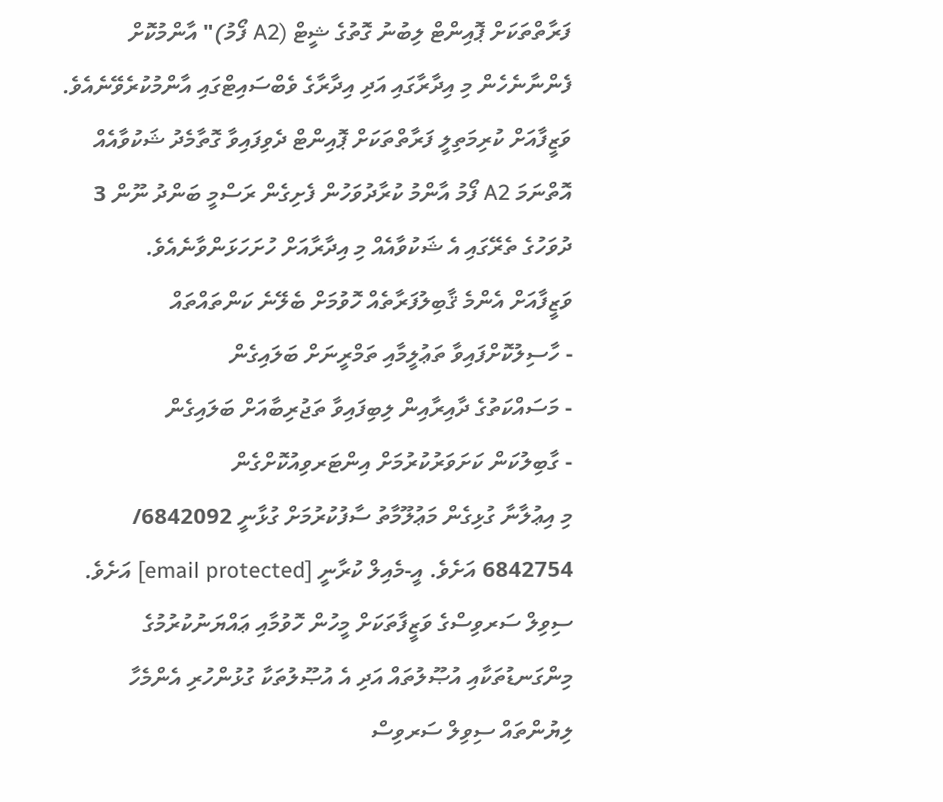ފަރާތްތަކަށް ޕޮއިންޓް ލިބުނު ގޮތުގެ ޝީޓް (A2 ފޯމު)" އާންމުކޮށް ފެންނާނެހެން މި އިދާރާގައި އަދި އިދާރާގެ ވެބްސައިޓްގައި އާންމުކުރެވޭނެއެވެ. ވަޒީފާއަށް ކުރިމަތިލީ ފަރާތްތަކަށް ޕޮއިންޓް ދެވިފައިވާ ގޮތާމެދު ޝަކުވާއެއް އޮތްނަމަ A2 ފޯމު އާންމު ކުރާދުވަހުން ފެށިގެން ރަސްމީ ބަންދު ނޫން 3 ދުވަހުގެ ތެރޭގައި އެ ޝަކުވާއެއް މި އިދާރާއަށް ހުށަހަޅަންވާނެއެވެ.
ވަޒީފާއަށް އެންމެ ޤާބިލުފަރާތެއް ހޮވުމަށް ބެލޭނެ ކަންތައްތައް
- ހާސިލުކޮށްފައިވާ ތަޢުލީމާއި ތަމްރީނަށް ބަލައިގެން
- މަސައްކަތުގެ ދާއިރާއިން ލިބިފައިވާ ތަޖުރިބާއަށް ބަލައިގެން
- ގާބިލުކަން ކަށަވަރުކުރުމަށް އިންޓަރވިއުކޮށްގެން
މި އިޢުލާނާ ގުޅިގެން މަޢުލޫމާތު ސާފުކުރުމަށް ގުޅާނީ 6842092/ 6842754 އަށެވެ. އީ-މެއިލް ކުރާނީ [email protected] އަށެވެ. ސިވިލް ސަރވިސްގެ ވަޒީފާތަކަށް މީހުން ހޮވުމާއި ޢައްޔަނުކުރުމުގެ މިންގަނޑުތަކާއި އުޞޫލުތައް އަދި އެ އުޞޫލުތަކާ ގުޅުންހުރި އެންމެހާ ލިޔުންތައް ސިވިލް ސަރވިސް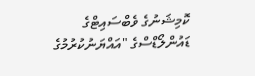ކޮމިޝަނުގެ ވެބްސައިޓްގެ ޑައުންލޯޑްސްގެ "އައްޔަނުކުރުމުގެ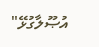އުޞޫލާގުޅޭ"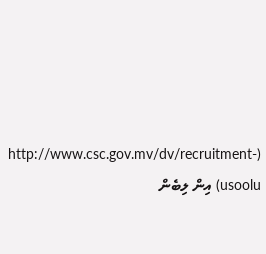(http://www.csc.gov.mv/dv/recruitment-usoolu) އިން ލިބެން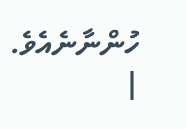ހުންނާނެއެވެ. |